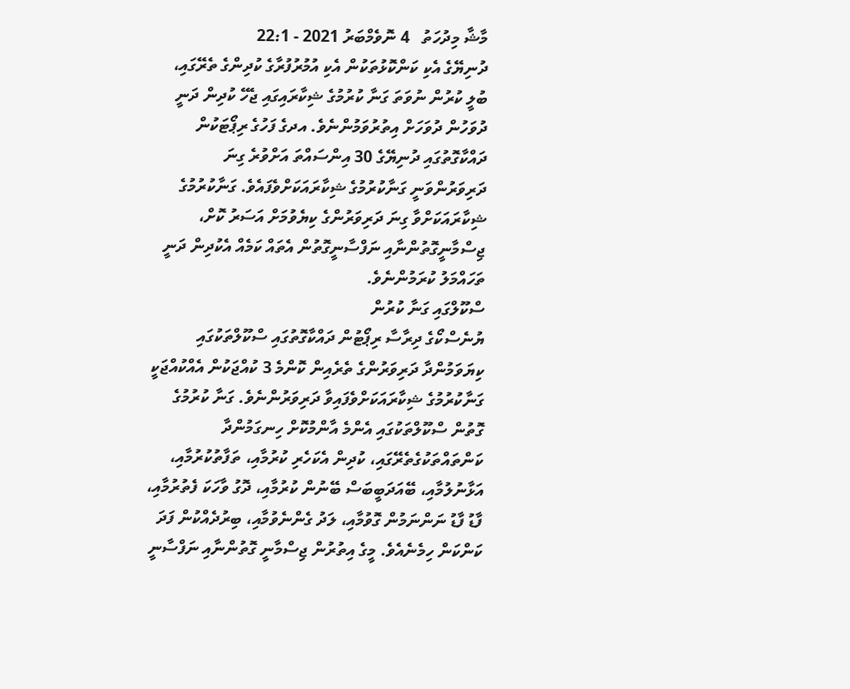މާޝާ މިދުހަތު   4 ނޮވެމްބަރު 2021 - 22:1
ދުނިޔޭގެ އެކި ކަންކޮޅުތަކުން އެކި އުމުރުފުރާގެ ކުދިންގެ ތެރޭގައި، ބުލީ ކުރުން ނުވަތަ ގަނާ ކުރުމުގެ ޝިކާރައިގައި ޖެހޭ ކުދިން ދަނީ ދުވަހުން ދުވަހަށް އިތުރުވަމުންނެވެ. އދގެ ފަހުގެ ރިޕޯޓަކުން ދައްކާގޮތުގައި ދުނިޔޭގެ 30 އިންސައްތަ އަށްވުރެ ގިނަ ދަރިވަރުންވަނީ ގަނާކުރުމުގެ ޝިކާރައަކަށްވެފައެވެ. ގަނާކުރުމުގެ ޝިކާރައަކަށްވާ ގިނަ ދަރިވަރުންގެ ކިޔެވުމަށް އަސަރު ކޮށް، ޖިސްމާނީގޮތުންނާއި ނަފްސާނީގޮތުން އެތައް ކަމެއް އެކުދިން ދަނީ ތަހައްމަލު ކުރަމުންނެވެ.
ސްކޫލްގައި ގަނާ ކުރުން
ޔުނެސްކޯގެ ދިރާސާ ރިޕޯޓުން ދައްކާގޮތުގައި ސްކޫލްތަކުގައި ކިޔަވަމުންދާ ދަރިވަރުންގެ ތެރެއިން ކޮންމެ 3 ކުއްޖަކުން އެއްކުއްޖަކީ ގަނާކުރުމުގެ ޝިކާރައަކަށްވެފައިވާ ދަރިވަރުންނެވެ. ގަނާ ކުރުމުގެ ގޮތުން ސްކޫލްތަކުގައި އެންމެ އާންމުކޮށް ހިނގަމުންދާ ކަންތައްތަކުގެތެރޭގައި، ކުދިން އެކަހެރި ކުރުމާއި، ތަފާތުކުރުމާއި، އަޅާނުލުމާއި، ބޭއަދަބީބަސް ބޭނުން ކުރުމާއި، ދޮގު ވާހަކަ ފެތުރުމާއި، ފާޑު ފާޑު ނަންނަމުން ގޮވުމާއި، ލަދު ގެންނެވުމާއި، ބިރުދެއްކުން ފަދަ ކަންކަން ހިމެނެއެވެ. މީގެ އިތުރުން ޖިސްމާނީ ގޮތުންނާއި ނަފްސާނީ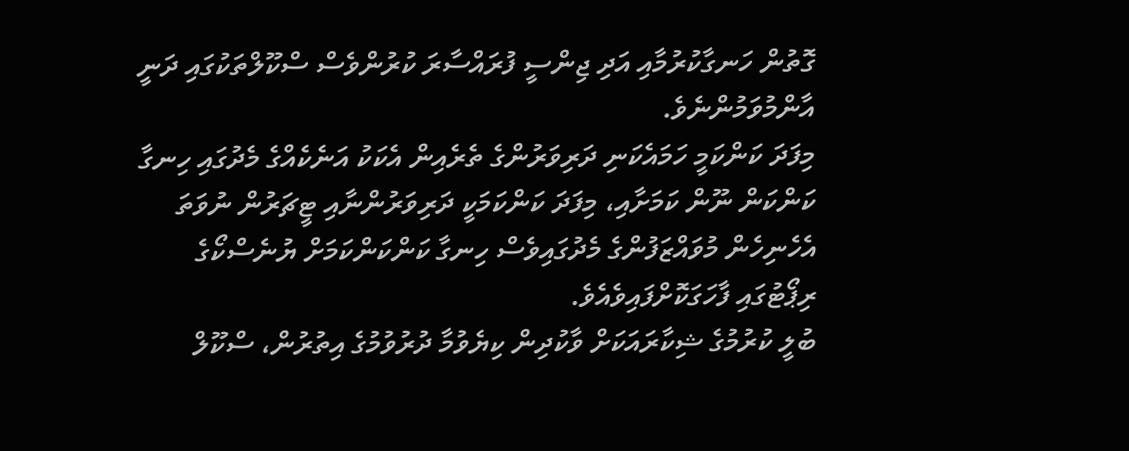ގޮތުން ހަނގާކުރުމާއި އަދި ޖިންސީ ފުރައްސާރަ ކުރުންވެސް ސްކޫލްތަކުގައި ދަނީ އާންމުވަމުންނެވެ.
މިފަދަ ކަންކަމީ ހަމައެކަނި ދަރިވަރުންގެ ތެރެއިން އެކަކު އަނެކެއްގެ މެދުގައި ހިނގާ ކަންކަން ނޫން ކަމަށާއި، މިފަދަ ކަންކަމަކީ ދަރިވަރުންނާއި ޓީޗަރުން ނުވަތަ އެހެނިހެން މުވައްޒަފުންގެ މެދުގައިވެސް ހިނގާ ކަންކަންކަމަށް ޔުނެސްކޯގެ ރިޕޯޓުގައި ފާހަގަކޮށްފައިވެއެވެ.
ބުލީ ކުރުމުގެ ޝިކާރައަކަށް ވާކުދިން ކިޔެވުމާ ދުރުވުމުގެ އިތުރުން، ސްކޫލް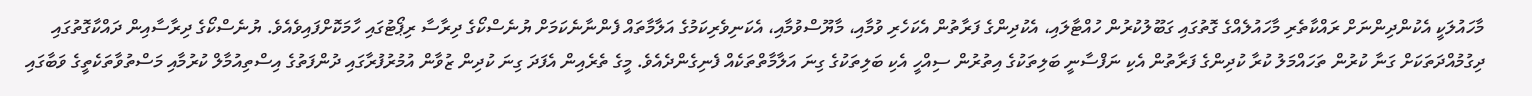މާހައުލަކީ އެކުންދިންނަށް ރައްކާތެރި މާހައުލެއްގެ ގޮތުގައި ގަބޫލުކުރުން ހުއްޓާލައި، އެކުދިންގެ ފަރާތުން އެކަހެރި ވުމާއި، މާޔޫސްވުމާއި، އެކަނިވެރިކަމުގެ އަލާމާތައް ފެންނާނެކަމަށް ޔުނެސްކޯގެ ދިރާސާ ރިޕޯޓުގައި ހާމަކޮށްފައިވެއެވެ. ޔުނެސްކޯގެ ދިރާސާއިން ދައްކާގޮތުގައި ދިގުމުއްދަތަކަށް ގަނާ ކުރުން ތަހައްމަލު ކުރާ ކުދިންގެ ފަރާތުން އެކި ނަފްސާނީ ބަލިތަކުގެ އިތުރުން ސިއްހީ އެކި ބަލިތަކުގެ ގިނަ އަލާމާތްތަކެއް ފެނިގެންދެއެވެ. މީގެ ތެރެއިން އެފަދަ ގިނަ ކުދިން ޒުވާން އުމުރުފުރާގައި ދުންފަތުގެ އިސްތިއުމާލް ކުރުމާއި މަސްތުވާތަކެތީގެ ވަބާގައި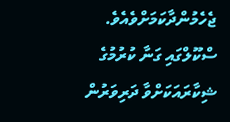ޖެހެމުންދާކަމަށްވެއެވެ.
ސްކޫލްގައި ގަނާ ކުރުމުގެ ޝިކާރައަކަށްވާ ދަރިވަރުން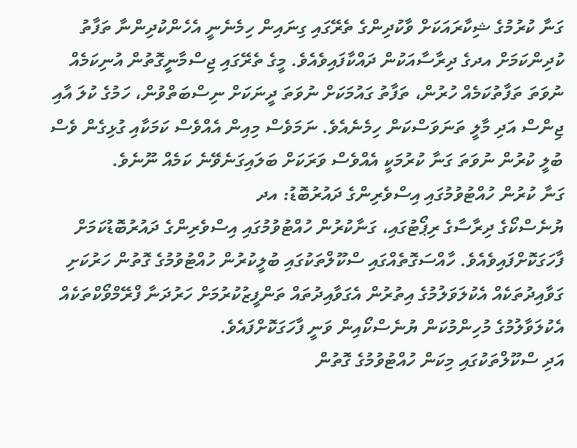ގަނާ ކުރުމުގެ ޝިކާރައަކަށް ވާކުދިންގެ ތެރޭގައި ގިނައިން ހިމެނެނީ އެހެންކުދިންނާ ތަފާތު ކުދިންކަމަށް އދގެ ދިރާސާއަކުން ދައްކާފައިވެއެވެ. މީގެ ތެރޭގައި ޖިސްމާނީގޮތުން އުނިކަމެއް ނުވަތަ ތަފާތުކަމެއް ހުރުން، ތަފާތު ގައުމަކަށް ނުވަތަ ދީނަކަށް ނިސްބަތްވުން، ހަމުގެ ކުލަ އާއި ޖިންސް އަދި މާލީ ތަނަވަސްކަން ހިމެނެއެވެ. ނަމަވެސް މިއިން އެއްވެސް ކަމަކާއި ގުޅިގެން ވެސް ބުލީ ކުރުން ނުވަތަ ގަނާ ކުރުމަކީ އެއްވެސް ވަރަކަށް ބަލައިގަނެވޭނެ ކަމެއް ނޫނެވެ.
ގަނާ ކުރުން ހުއްޓުވުމުގައި އިސްވެރިންގެ ދައުރުބޮޑު: އދ
ޔުނެސްކޯގެ ދިރާސާގެ ރިޕޯޓުގައި، ގަނާކުރުން ހުއްޓުވުމުގައި އިސްވެރިންގެ ދައުރުބޮޑުކަމަށް ފާހަގަކޮށްފައިވެއެވެ. ހާއްސަގޮތެއްގައި ސްކޫލްތަކުގައި ބުލީކުރުން ހުއްޓުވުމުގެ ގޮތުން ހަރުކަށި ގަވާއިދުތަކެއް އެކުލަވަލުމުގެ އިތުރުން އެގަވާއިދުތައް ތަންފީޒުކުރުމަށް ހަރުދަނާ ފްރޭމްވޯކްތަކެއް އެކުލަވާލުމުގެ މުހިންމުކަން ޔުނެސްކޯއިން ވަނީ ފާހަގަކޮށްފައެވެ.
އަދި ސްކޫލްތަކުގައި މިކަން ހުއްޓުވުމުގެ ގޮތުން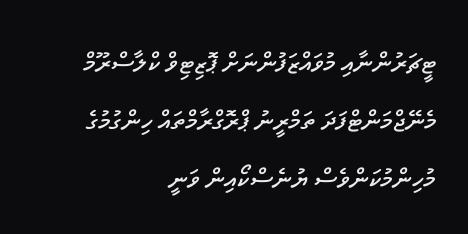ޓީޗަރުންނާއި މުވައްޒަފުންނަށް ޕޮޒިޓިވް ކްލާސްރޫމް މެނޭޖްމަންޓްފަދަ ތަމްރީނު ޕްރޮގްރާމްތައް ހިންގުމުގެ މުހިންމުކަންވެސް ޔުނެސްކޯއިން ވަނީ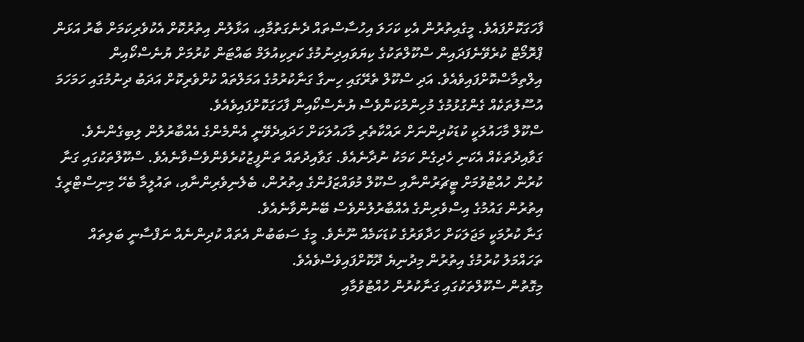ފާހަގަކޮށްފައެވެ. މީގެއިތުރުން އެކި ކަހަލަ އިހުސާސްތައް ދެނެގަތުމާއި، އަޅާލުން އިތުރުކޮށް އެކުވެރިކަމަށް ބާރު އަޅަން ޕްރޮމޯޓް ކުރެވޭނެފަދައިން ސްކޫލްތަކުގެ ކިޔަވައިދިނުމުގެ ކަރިކިއުލަމް ބައްޓަން ކުރުމަށް ޔުނެސްކޯއިން އިލްތިމާސްކޮށްފައިވެއެވެ. އަދި ސްކޫލް ތެރޭގައި ހިނގާ ގަނާކުރުމުގެ އަމަލްތައް ކުށްވެރިކޮށް އަދަބު ދިނުމުގައި ހަމަހަމަ އުސޫލުތަކެއް ގެންގުޅުމުގެ މުހިންމުކަންވެސް ޔުނެސްކޯއިން ފާހަގަކޮށްފައިވެއެވެ.
ސްކޫލް މާހައުލަކީ ކުޑަކުދިންނަށް ރައްކާތެރި މާހައުލަކަށް ހަދައިދެވޭނީ އެންމެންގެ އެއްބާރުލުން ލިބިގެންނެވެ. ގަވާއިދުތަކެއް އެކަނި ހެދިގެން ކަމަކު ނުދާނެއެވެ. ގަވާއިދުތައް ތަންފީޒުކުރެވެންވެސްވާނެއެވެ. ސްކޫލްތަކުގައި ގަނާ ކުރުން ހުއްޓުވުމަށް ޓީޗަރުންނާއި ސްކޫލް މުވައްޒަފުންގެ އިތުރުން، ބެލެނިވެރިންނާއި، ތައުލީމާ ބެހޭ މިނިސްޓްރީގެ އިތުރުން ގައުމުގެ އިސްވެރިންގެ އެއްބާރުލުންވެސް ބޭނުންވާނެއެވެ.
ގަނާ ކުރުމަކީ މަޖަލަކަށް ހަދާވަރުގެ ކުޑަކަމެއް ނޫނެވެ. މީގެ ސަބަބުން އެތައް ކުދިންނެއް ނަފްސާނީ ބަލިތައް ތަހައްމަލު ކުރުމުގެ އިތުރުން މިދުނިޔެ ދޫކޮށްފައިވެސްވެއެވެ.
މިގޮތުން ސްކޫލްތަކުގައި ގަނާކުރުން ހުއްޓުވުމާއި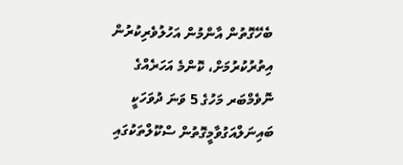ބެހޭގޮތުން އާންމުން އަހުލުވެރިކުރުން އިތުރުކުރުމަށް، ކޮންމެ އަހަރެއްގެ ނޮވެމްބަރ މަހުގެ 5 ވަނަ ދުވަހަކީ ބައިނަލްއަގުވާމީގޮތުން ސްކޫލްތަކުގައި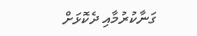ގަނާކުރުމާއި ދެކޮޅަށް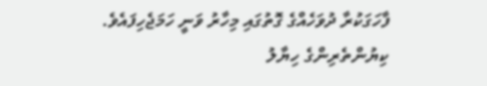ފާހަގަކުރާ ދުވަހެއްގެ ގޮތުގައި މިހާރު ވަނީ ހަމަޖެހިފައެވެ.
ކިޔުންތެރިންގެ ހިޔާލު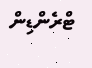ޓްރެންޑިން